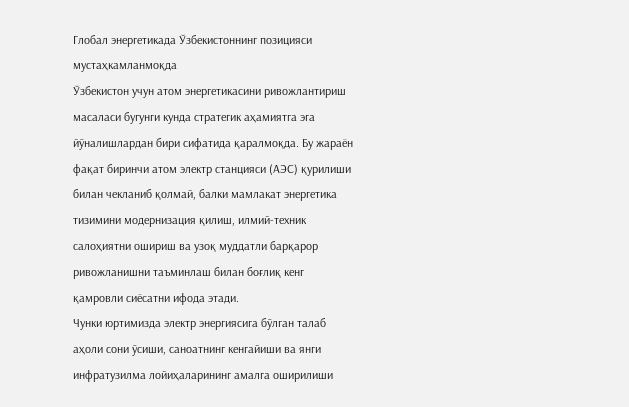Глобал энергетикада Ўзбекистоннинг позицияси мустаҳкамланмоқда
Ўзбекистон учун атом энергетикасини ривожлантириш масаласи бугунги кунда стратегик аҳамиятга эга йўналишлардан бири сифатида қаралмоқда. Бу жараён фақат биринчи атом электр станцияси (АЭС) қурилиши билан чекланиб қолмай, балки мамлакат энергетика тизимини модернизация қилиш, илмий-техник салоҳиятни ошириш ва узоқ муддатли барқарор ривожланишни таъминлаш билан боғлиқ кенг қамровли сиёсатни ифода этади.
Чунки юртимизда электр энергиясига бўлган талаб аҳоли сони ўсиши, саноатнинг кенгайиши ва янги инфратузилма лойиҳаларининг амалга оширилиши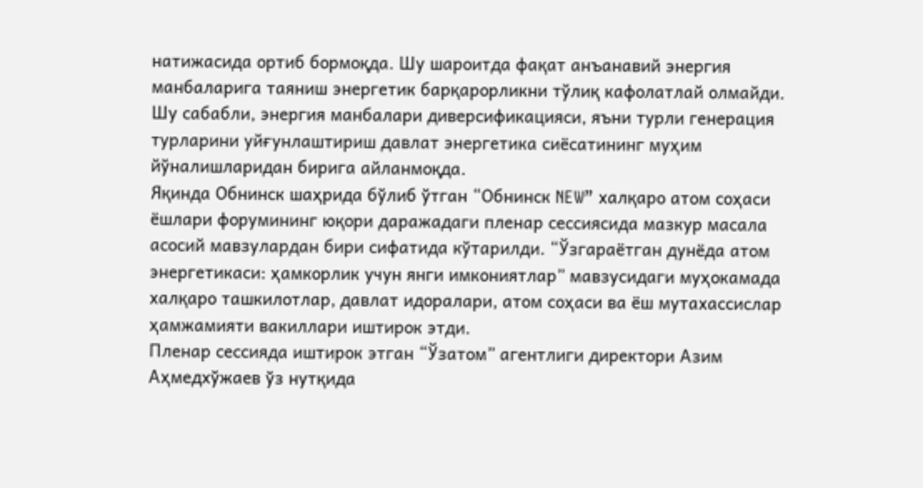натижасида ортиб бормоқда. Шу шароитда фақат анъанавий энергия манбаларига таяниш энергетик барқарорликни тўлиқ кафолатлай олмайди. Шу сабабли, энергия манбалари диверсификацияси, яъни турли генерация турларини уйғунлаштириш давлат энергетика сиёсатининг муҳим йўналишларидан бирига айланмоқда.
Яқинда Обнинск шаҳрида бўлиб ўтган “Обнинск NEW” халқаро атом соҳаси ёшлари форумининг юқори даражадаги пленар сессиясида мазкур масала асосий мавзулардан бири сифатида кўтарилди. “Ўзгараётган дунёда атом энергетикаси: ҳамкорлик учун янги имкониятлар” мавзусидаги муҳокамада халқаро ташкилотлар, давлат идоралари, атом соҳаси ва ёш мутахассислар ҳамжамияти вакиллари иштирок этди.
Пленар сессияда иштирок этган “Ўзатом” агентлиги директори Азим Аҳмедхўжаев ўз нутқида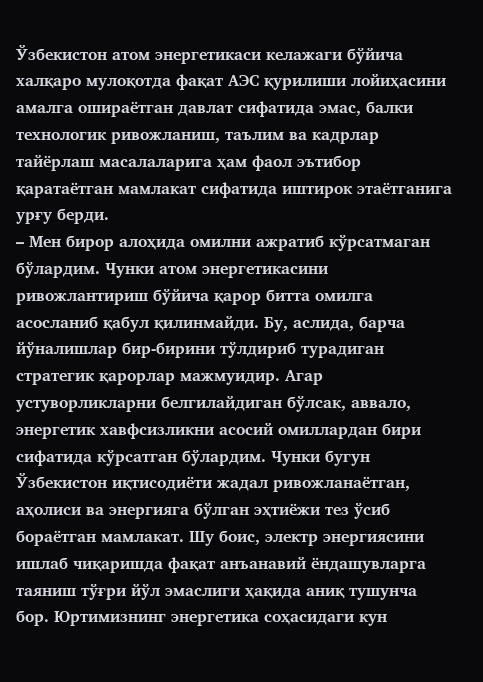Ўзбекистон атом энергетикаси келажаги бўйича халқаро мулоқотда фақат АЭС қурилиши лойиҳасини амалга ошираётган давлат сифатида эмас, балки технологик ривожланиш, таълим ва кадрлар тайёрлаш масалаларига ҳам фаол эътибор қаратаётган мамлакат сифатида иштирок этаётганига урғу берди.
– Мен бирор алоҳида омилни ажратиб кўрсатмаган бўлардим. Чунки атом энергетикасини ривожлантириш бўйича қарор битта омилга асосланиб қабул қилинмайди. Бу, аслида, барча йўналишлар бир-бирини тўлдириб турадиган стратегик қарорлар мажмуидир. Агар устуворликларни белгилайдиган бўлсак, аввало, энергетик хавфсизликни асосий омиллардан бири сифатида кўрсатган бўлардим. Чунки бугун Ўзбекистон иқтисодиёти жадал ривожланаётган, аҳолиси ва энергияга бўлган эҳтиёжи тез ўсиб бораётган мамлакат. Шу боис, электр энергиясини ишлаб чиқаришда фақат анъанавий ёндашувларга таяниш тўғри йўл эмаслиги ҳақида аниқ тушунча бор. Юртимизнинг энергетика соҳасидаги кун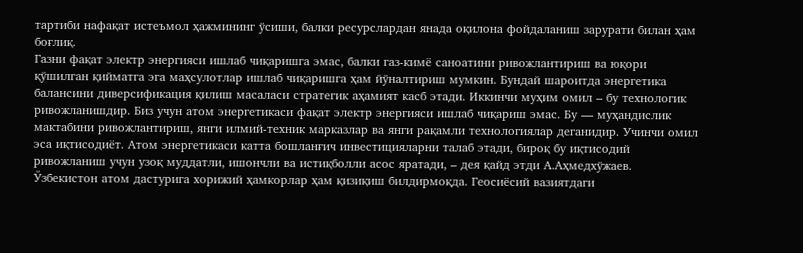тартиби нафақат истеъмол ҳажмининг ўсиши, балки ресурслардан янада оқилона фойдаланиш зарурати билан ҳам боғлиқ.
Газни фақат электр энергияси ишлаб чиқаришга эмас, балки газ-кимё саноатини ривожлантириш ва юқори қўшилган қийматга эга маҳсулотлар ишлаб чиқаришга ҳам йўналтириш мумкин. Бундай шароитда энергетика балансини диверсификация қилиш масаласи стратегик аҳамият касб этади. Иккинчи муҳим омил – бу технологик ривожланишдир. Биз учун атом энергетикаси фақат электр энергияси ишлаб чиқариш эмас. Бу — муҳандислик мактабини ривожлантириш, янги илмий-техник марказлар ва янги рақамли технологиялар деганидир. Учинчи омил эса иқтисодиёт. Атом энергетикаси катта бошланғич инвестицияларни талаб этади, бироқ бу иқтисодий ривожланиш учун узоқ муддатли, ишончли ва истиқболли асос яратади, – дея қайд этди А.Аҳмедхўжаев.
Ўзбекистон атом дастурига хорижий ҳамкорлар ҳам қизиқиш билдирмоқда. Геосиёсий вазиятдаги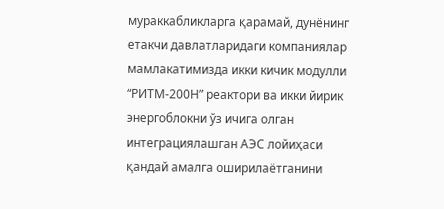мураккабликларга қарамай, дунёнинг етакчи давлатларидаги компаниялар мамлакатимизда икки кичик модулли “РИТМ-200Н” реактори ва икки йирик энергоблокни ўз ичига олган интеграциялашган АЭС лойиҳаси қандай амалга оширилаётганини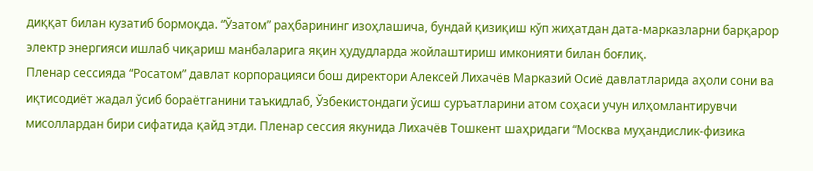диққат билан кузатиб бормоқда. “Ўзатом” раҳбарининг изоҳлашича, бундай қизиқиш кўп жиҳатдан дата-марказларни барқарор электр энергияси ишлаб чиқариш манбаларига яқин ҳудудларда жойлаштириш имконияти билан боғлиқ.
Пленар сессияда “Росатом” давлат корпорацияси бош директори Алексей Лихачёв Марказий Осиё давлатларида аҳоли сони ва иқтисодиёт жадал ўсиб бораётганини таъкидлаб, Ўзбекистондаги ўсиш суръатларини атом соҳаси учун илҳомлантирувчи мисоллардан бири сифатида қайд этди. Пленар сессия якунида Лихачёв Тошкент шаҳридаги “Москва муҳандислик-физика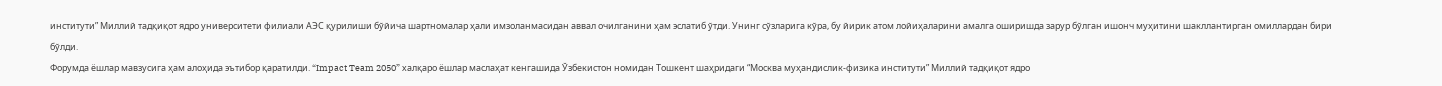институти” Миллий тадқиқот ядро университети филиали АЭС қурилиши бўйича шартномалар ҳали имзоланмасидан аввал очилганини ҳам эслатиб ўтди. Унинг сўзларига кўра, бу йирик атом лойиҳаларини амалга оширишда зарур бўлган ишонч муҳитини шакллантирган омиллардан бири бўлди.
Форумда ёшлар мавзусига ҳам алоҳида эътибор қаратилди. “Impact Team 2050” халқаро ёшлар маслаҳат кенгашида Ўзбекистон номидан Тошкент шаҳридаги “Москва муҳандислик-физика институти” Миллий тадқиқот ядро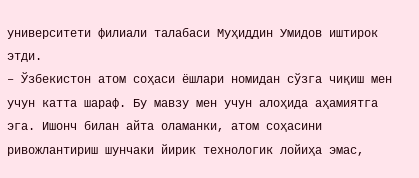университети филиали талабаси Муҳиддин Умидов иштирок этди.
– Ўзбекистон атом соҳаси ёшлари номидан сўзга чиқиш мен учун катта шараф. Бу мавзу мен учун алоҳида аҳамиятга эга. Ишонч билан айта оламанки, атом соҳасини ривожлантириш шунчаки йирик технологик лойиҳа эмас,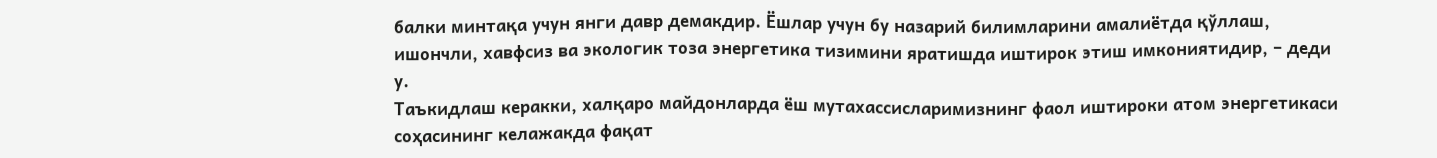балки минтақа учун янги давр демакдир. Ёшлар учун бу назарий билимларини амалиётда қўллаш, ишончли, хавфсиз ва экологик тоза энергетика тизимини яратишда иштирок этиш имкониятидир, – деди у.
Таъкидлаш керакки, халқаро майдонларда ёш мутахассисларимизнинг фаол иштироки атом энергетикаси соҳасининг келажакда фақат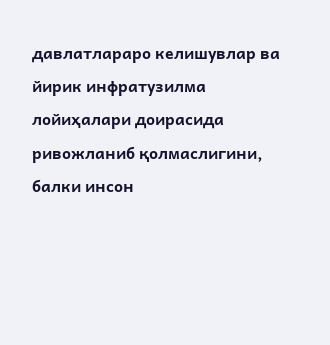давлатлараро келишувлар ва йирик инфратузилма лойиҳалари доирасида ривожланиб қолмаслигини, балки инсон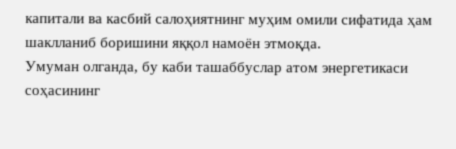капитали ва касбий салоҳиятнинг муҳим омили сифатида ҳам шаклланиб боришини яққол намоён этмоқда.
Умуман олганда, бу каби ташаббуслар атом энергетикаси соҳасининг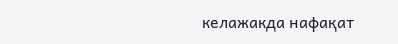келажакда нафақат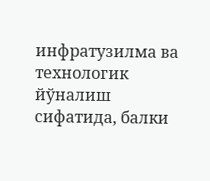инфратузилма ва технологик йўналиш сифатида, балки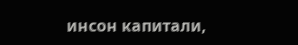инсон капитали,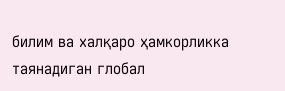билим ва халқаро ҳамкорликка таянадиган глобал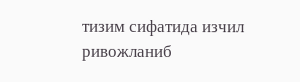тизим сифатида изчил ривожланиб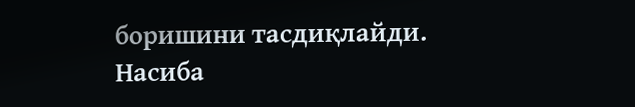боришини тасдиқлайди.
Насиба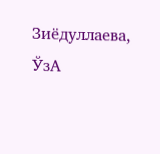Зиёдуллаева, ЎзА